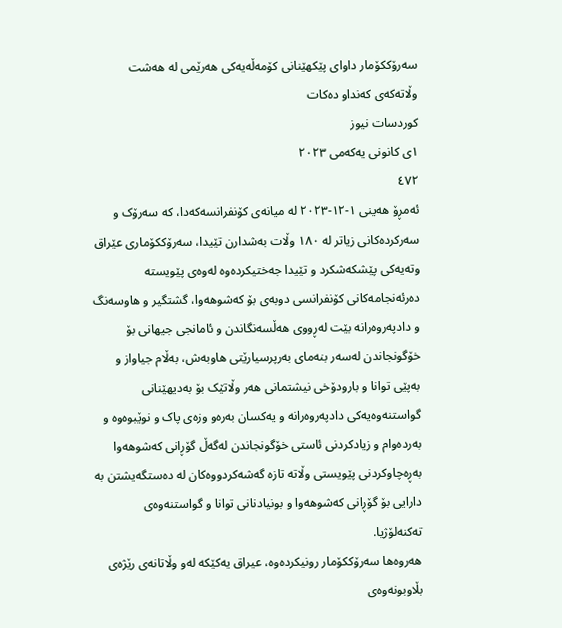سەرۆککۆمار داوای پێکھێنانی کۆمەڵەیەکی ھەرێمی لە ھەشت وڵاتەکەی کەنداو دەکات
کوردسات نیوز
١ی کانونی یەکەمی ٢٠٢٣
٤٧٢
ئەمڕۆ ھەینی ١-١٢-٢٠٢٣ لە میانەی کۆنفرانسەکەدا، کە سەرۆک و سەرکردەکانی زیاتر لە ١٨٠ وڵات بەشدارن تێیدا، سەرۆککۆماری عێراق وتەیەکی پێشکەشکرد و تێیدا جەختیکردەوە لەوەی پێویستە دەرئەنجامەکانی کۆنفرانسی دوبەی بۆ کەشوھەوا، گشتگیر و ھاوسەنگ و دادپەروەرانە بێت لەڕووی ھەڵسەنگاندن و ئامانجی جیھانی بۆ خۆگونجاندن لەسەر بنەمای بەرپرسیارێتی ھاوبەش، بەڵام جیاواز و بەپێی توانا و بارودۆخی نیشتمانی ھەر وڵاتێک بۆ بەدیھێنانی گواستنەوەیەکی دادپەروەرانە و یەکسان بەرەو وزەی پاک و نوێبوەوە و بەردەوام و زیادکردنی ئاستی خۆگونجاندن لەگەڵ گۆڕانی کەشوھەوا بەڕەچاوکردنی پێویستی وڵاتە تازە گەشەکردووەکان لە دەستگەیشتن بە دارایی بۆ گۆڕانی کەشوھەوا و بونیادنانی توانا و گواستنەوەی تەکنەلۆژیا.
ھەروەھا سەرۆککۆمار رونیکردەوە، عیراق یەکێکە لەو وڵاتانەی رێژەی بڵاوبونەوەی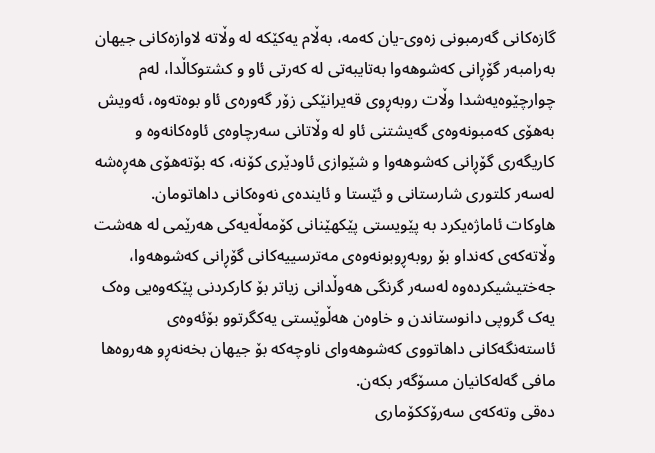گازەکانی گەرمبونی زەوی-یان کەمە، بەڵام یەکێکە لە وڵاتە لاوازەکانی جیھان بەرامبەر گۆڕانی کەشوھەوا بەتایبەتی لە کەرتی ئاو و کشتوکاڵدا، لەم چوارچێوەیەشدا وڵات روبەڕوی قەیرانێکی زۆر گەورەی ئاو بوەتەوە، ئەویش بەھۆی کەمبونەوەی گەیشتنی ئاو لە وڵاتانی سەرچاوەی ئاوەکانەوە و کاریگەری گۆڕانی کەشوھەوا و شێوازی ئاودێری کۆنە، کە بۆتەھۆی ھەڕەشە لەسەر کلتوری شارستانی و ئێستا و ئایندەی نەوەکانی داھاتومان.
ھاوکات ئاماژەیکرد بە پێویستی پێکھێنانی کۆمەڵەیەکی ھەرێمی لە ھەشت وڵاتەکەی کەنداو بۆ روبەڕوبونەوەی مەترسییەکانی گۆڕانی کەشوھەوا، جەختیشیکردەوە لەسەر گرنگی ھەوڵدانی زیاتر بۆ کارکردنی پێکەوەیی وەک یەک گروپی دانوستاندن و خاوەن ھەڵوێستی یەکگرتوو بۆئەوەی ئاستەنگەکانی داھاتووی کەشوھەوای ناوچەکە بۆ جیھان بخەنەڕو ھەروەھا مافی گەلەکانیان مسۆگەر بکەن.
دەقی وتەکەی سەرۆککۆماری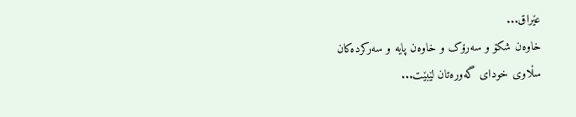عێراق...
خاوەن شکۆ و سەرۆک و خاوەن پایە و سەرکردەکان
سڵاوی خودای گەورەتان لێبێت...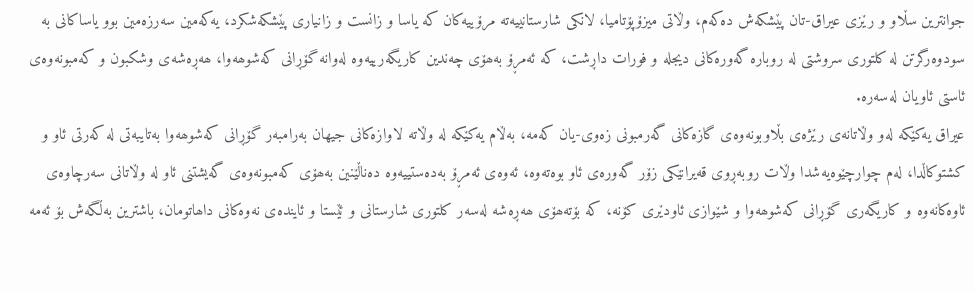جوانترین سڵاو و رێزی عیراق-تان پێشکەش دەکەم، وڵاتی میزۆپۆتامیا، لانکی شارستانییەتە مرۆییەکان کە یاسا و زانست و زانیاری پێشکەشکرد، یەکەمین سەرزەمین بوو یاساکانی بە سودوەرگرتن لە کلتوری سروشتی لە روبارە گەورەکانی دیجلە و فورات داڕشت، کە ئەمڕۆ بەھۆی چەندین کاریگەرییەوە لەوانە گۆڕانی کەشوھەوا، ھەڕەشەی وشکبون و کەمبونەوەی ئاستی ئاویان لەسەرە.
عیراق یەکێکە لەو وڵاتانەی رێژەی بڵاوبونەوەی گازەکانی گەرمبونی زەوی-یان کەمە، بەڵام یەکێکە لە وڵاتە لاوازەکانی جیھان بەرامبەر گۆڕانی کەشوھەوا بەتایبەتی لە کەرتی ئاو و کشتوکاڵدا، لەم چوارچێوەیەشدا وڵات روبەڕوی قەیرانێکی زۆر گەورەی ئاو بوەتەوە، ئەوەی ئەمڕۆ بەدەستییەوە دەناڵێنین بەھۆی کەمبونەوەی گەیشتنی ئاو لە وڵاتانی سەرچاوەی ئاوەکانەوە و کاریگەری گۆڕانی کەشوھەوا و شێوازی ئاودێری کۆنە، کە بۆتەھۆی ھەڕەشە لەسەر کلتوری شارستانی و ئێستا و ئایندەی نەوەکانی داھاتومان، باشترین بەڵگەش بۆ ئەمە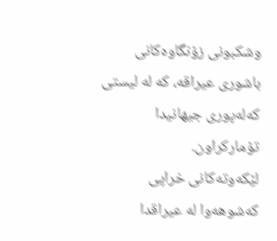وشکبونی زۆنگاوەکانی باشوری عیراقە، کە لە لیستی کەلەپوری جیھانیدا تۆمارکراون.
لێکەوتەکانی خراپی کەشوھەوا لە عیراقدا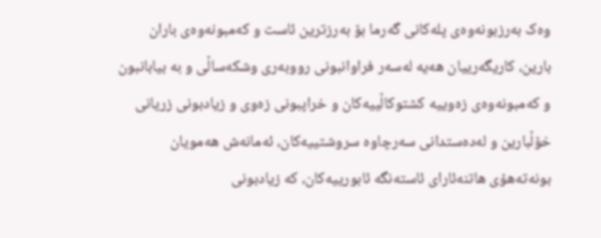وەک بەرزبونەوەی پلەکانی گەرما بۆ بەرزترین ئاست و کەمبونەوەی باران بارین، کاریگەرییان ھەیە لەسەر فراوانبونی رووبەری وشکەساڵی و بە بیابانبون و کەمبونەوەی زەوییە کشتوکاڵییەکان و خراپبونی زەوی و زیادبونی زریانی خۆڵبارین و لەدەستدانی سەرچاوە سروشتییەکان، ئەمانەش ھەمویان بونەتەھۆی ھاتنەئارای ئاستەنگە ئابورییەکان، کە زیادبونی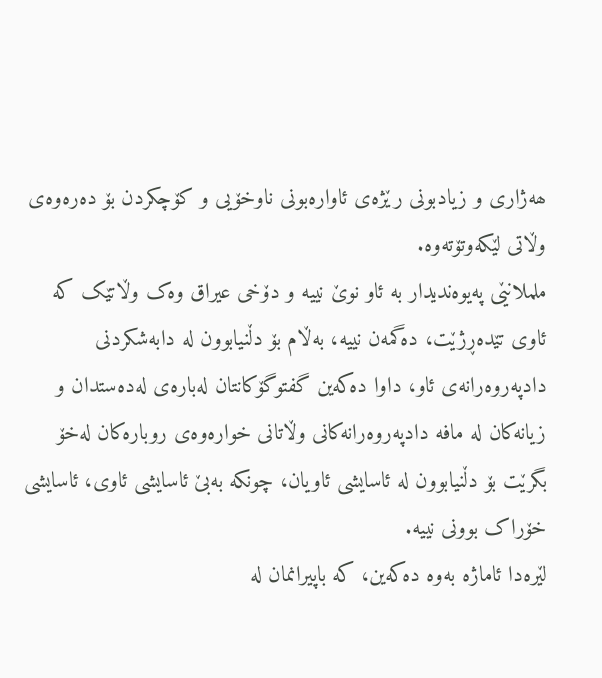ھەژاری و زیادبونی رێژەی ئاوارەبونی ناوخۆیی و کۆچکردن بۆ دەرەوەی وڵاتی لێکەوتۆتەوە.
ململانێی پەیوەندیدار بە ئاو نوێ نییە و دۆخی عیراق وەک وڵاتێک کە ئاوی تێدەڕژێت، دەگمەن نییە، بەڵام بۆ دڵنیابوون لە دابەشکردنی دادپەروەرانەی ئاو، داوا دەکەین گفتوگۆکانتان لەبارەی لەدەستدان و زیانەکان لە مافە دادپەروەرانەکانی وڵاتانی خوارەوەی روبارەکان لەخۆ بگرێت بۆ دڵنیابوون لە ئاسایشی ئاویان، چونکە بەبێ ئاسایشی ئاوی، ئاسایشی خۆراک بوونی نییە.
لێرەدا ئاماژە بەوە دەکەین، کە باپیرانمان لە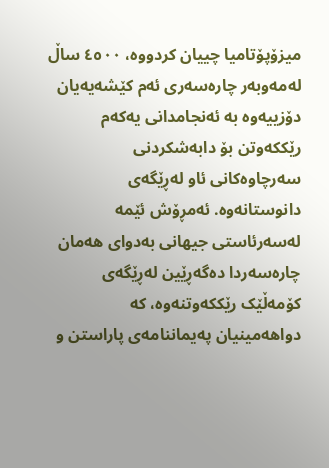میزۆپۆتامیا چییان کردووە، ٤٥٠٠ ساڵ لەمەوبەر چارەسەری ئەم کێشەیەیان دۆزییەوە بە ئەنجامدانی یەکەم رێککەوتن بۆ دابەشکردنی سەرچاوەکانی ئاو لەڕێگەی دانوستانەوە. ئەمڕۆش ئێمە لەسەرئاستی جیھانی بەدوای ھەمان چارەسەردا دەگەڕێین لەڕێگەی کۆمەڵێک رێککەوتنەوە، کە دواھەمینیان پەیماننامەی پاراستن و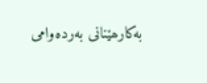بەکارھێنانی بەردەوامی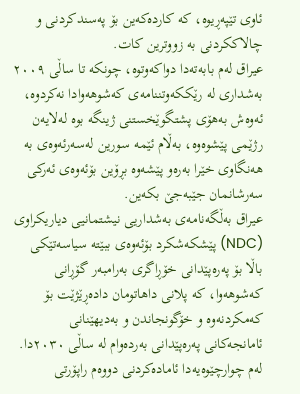ئاوی تێپەڕیوە، کە کاردەکەین بۆ پەسندکردنی و چالاککردنی بە زووترین کات.
عیراق لەم بابەتەدا دواکەوتوە، چونکە تا ساڵی ٢٠٠٩ بەشداری لە رێککەوتننامەی کەشوھەوادا نەکردوە، ئەوەش بەھۆی پشتگوێخستنی ژینگە بوە لەلایەن رژێمی پێشوەوە، بەڵام ئێمە سورین لەسەرئەوەی بە ھەنگاوی خێرا بەرەو پێشەوە بڕۆین بۆئەوەی ئەرکی سەرشانمان جێبەجێ بکەین.
عیراق بەڵگەنامەی بەشداریی نیشتمانیی دیاریکراوی (NDC) پێشکەشکرد بۆئەوەی ببێتە سیاسەتێکی باڵا بۆ پەرەپێدانی خۆڕاگری بەرامبەر گۆڕانی کەشوھەوا، کە پلانی داھاتومان دادەڕێژێت بۆ کەمکردنەوە و خۆگونجاندن و بەدیھێنانی ئامانجەکانی پەرەپێدانی بەردەوام لە ساڵی ٢٠٣٠دا.
لەم چوارچێوەیەدا ئامادەکردنی دووەم راپۆرتی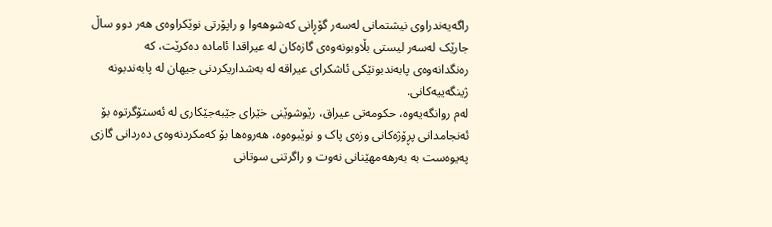راگەیەندراوی نیشتمانی لەسەر گۆڕانی کەشوھەوا و راپۆرتی نوێکراوەی ھەر دوو ساڵ جارێک لەسەر لیستی بڵاوبونەوەی گازەکان لە عیراقدا ئامادە دەکرێت، کە رەنگدانەوەی پابەندبونێکی ئاشکرای عیراقە لە بەشداریکردنی جیھان لە پابەندبونە ژینگەییەکانی.
لەم روانگەیەوە، حکومەتی عیراق، رێوشوێنی خێرای جێبەجێکاری لە ئەستۆگرتوە بۆ ئەنجامدانی پڕۆژەکانی وزەی پاک و نوێبوەوە، ھەروەھا بۆ کەمکردنەوەی دەردانی گازی پەیوەست بە بەرھەمھێنانی نەوت و راگرتنی سوتانی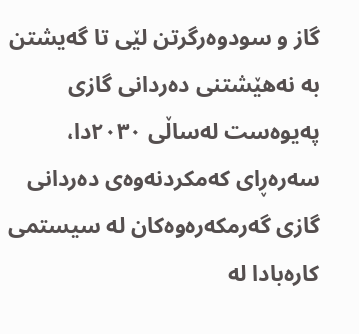گاز و سودوەرگرتن لێی تا گەیشتن بە نەھێشتنی دەردانی گازی پەیوەست لەساڵی ٢٠٣٠دا، سەرەڕای کەمکردنەوەی دەردانی گازی گەرمکەرەوەکان لە سیستمی کارەبادا لە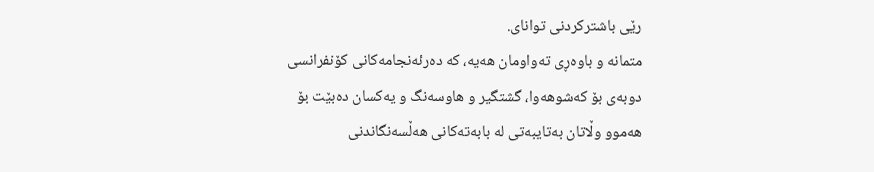رێی باشترکردنی توانای.
متمانە و باوەڕی تەواومان ھەیە، کە دەرئەنجامەکانی کۆنفرانسی دوبەی بۆ کەشوھەوا، گشتگیر و ھاوسەنگ و یەکسان دەبێت بۆ ھەموو وڵاتان بەتایبەتی لە بابەتەکانی ھەڵسەنگاندنی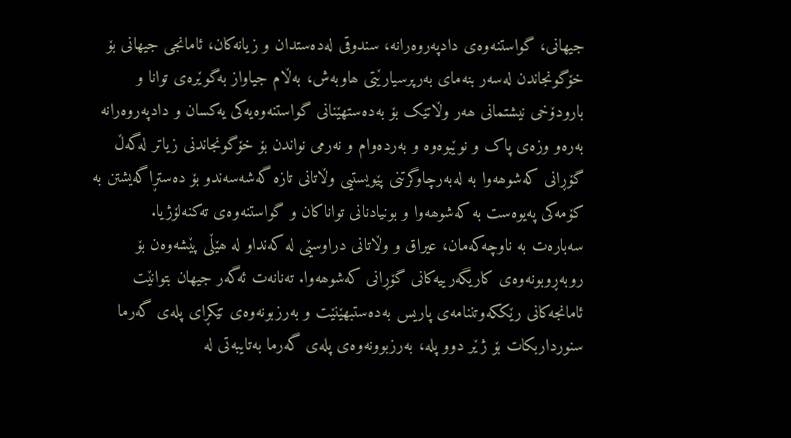جیھانی، گواستنەوەی دادپەروەرانە، سندوقی لەدەستدان و زیانەکان، ئامانجی جیھانی بۆ خۆگونجاندن لەسەر بنەمای بەرپرسیارێتی ھاوبەش، بەڵام جیاواز بەگوێرەی توانا و بارودۆخی نیشتمانی ھەر وڵاتێک بۆ بەدەستھێنانی گواستنەوەیەکی یەکسان و دادپەروەرانە بەرەو وزەی پاک و نوێبوەوە و بەردەوام و نەرمی نواندن بۆ خۆگونجاندنی زیاتر لەگەڵ گۆڕانی کەشوھەوا بە لەبەرچاوگرتنی پێویستیی وڵاتانی تازە گەشەسەندو بۆ دەستڕاگەیشتن بە کۆمەکی پەیوەست بە کەشوھەوا و بونیادنانی تواناکان و گواستنەوەی تەکنەلۆژیا.
سەبارەت بە ناوچەکەمان، عیراق و وڵاتانی دراوسێی لە کەنداو لە ھێڵی پێشەوەن بۆ روبەڕوبونەوەی کاریگەرییەکانی گۆڕانی کەشوھەوا. تەنانەت ئەگەر جیھان بتوانێت ئامانجەکانی رێککەوتننامەی پاریس بەدەستبھێنێت و بەرزبونەوەی تێکڕای پلەی گەرما سنورداربکات بۆ ژێر دوو پلە، بەرزبوونەوەی پلەی گەرما بەتایبەتی لە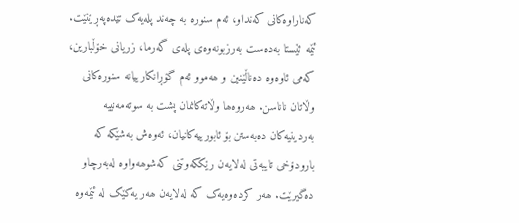کەناراوەکانی کەنداو، ئەم سنورە بە چەند پلەیەک تێدەپەڕێنێت.
ئێمە ئێستا بەدەست بەرزبونەوەی پلەی گەرما، زریانی خۆڵبارین، کەمی ئاوەوە دەناڵێنین و ھەموو ئەم گۆڕانکارییانە سنورەکانی وڵاتان ناناسن. ھەروەھا وڵاتەکانمان پشت بە سوتەمەنییە بەردینیەکان دەبەستن بۆ ئابورییەکانیان، ئەوەش بەشێکە کە بارودۆخی تایبەتی لەلایەن رێککەوتنی کەشوھەواوە لەبەرچاو دەگیرێت. ھەر کردەوەیەک کە لەلایەن ھەر یەکێک لە ئێمەوە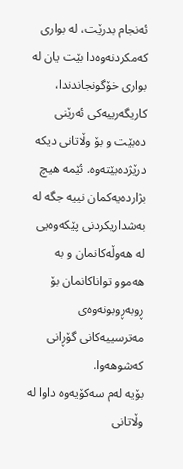ئەنجام بدرێت، لە بواری کەمکردنەوەدا بێت یان لە بواری خۆگونجاندندا، کاریگەرییەکی ئەرێنی دەبێت و بۆ وڵاتانی دیکە درێژدەبێتەوە. ئێمە ھیچ بژاردەیەکمان نییە جگە لە بەشداریکردنی پێکەوەیی لە ھەوڵەکانمان و بە ھەموو تواناکانمان بۆ ڕوبەڕوبونەوەی مەترسییەکانی گۆڕانی کەشوھەوا.
بۆیە لەم سەکۆیەوە داوا لە وڵاتانی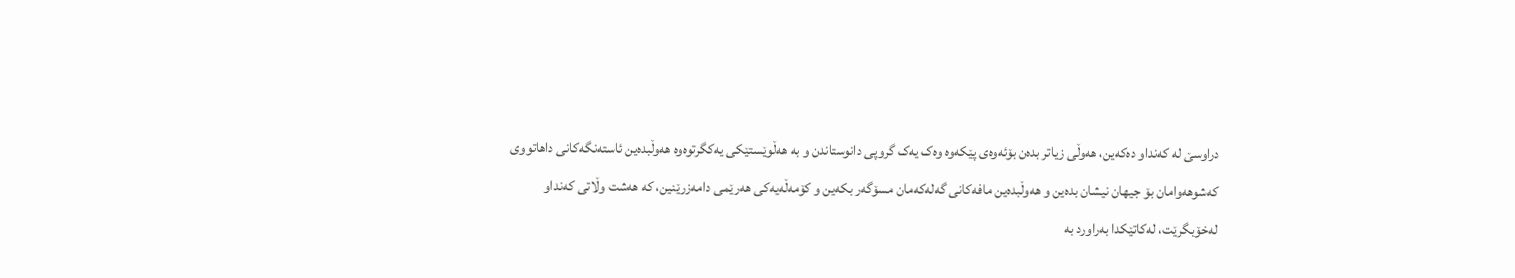دراوسێ لە کەنداو دەکەین، ھەوڵی زیاتر بدەن بۆئەوەی پێکەوە وەک یەک گروپی دانوستاندن و بە ھەڵوێستێکی یەکگرتوەوە ھەوڵبدەین ئاستەنگەکانی داھاتووی کەشوھەوامان بۆ جیھان نیشان بدەین و ھەوڵبدەین مافەکانی گەلەکەمان مسۆگەر بکەین و کۆمەڵەیەکی ھەرێمی دامەزرێنین، کە ھەشت وڵاتی کەنداو لەخۆبگرێت، لەکاتێکدا بەراورد بە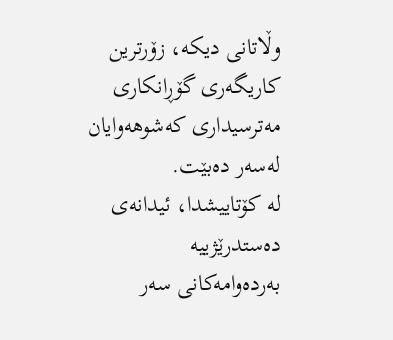وڵاتانی دیکە، زۆرترین کاریگەری گۆڕانکاری مەترسیداری کەشوھەوایان لەسەر دەبێت.
لە کۆتاییشدا، ئیدانەی دەستدرێژییە بەردەوامەکانی سەر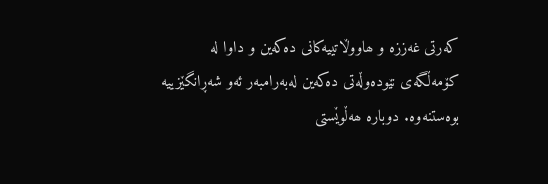کەرتی غەززە و ھاووڵاتییەکانی دەکەین و داوا لە کۆمەڵگەی نێودەوڵەتی دەکەین لەبەرامبەر ئەو شەڕانگێزییە بوەستنەوە. دوبارە ھەڵوێستی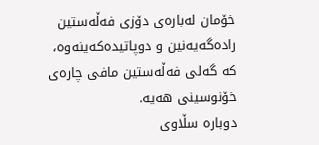خۆمان لەبارەی دۆزی فەڵەستین رادەگەیەنین و دوپاتیدەکەینەوە، کە گەلی فەڵەستین مافی چارەی خۆنوسینی ھەیە.
دوبارە سڵاوی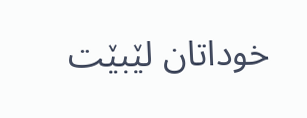خوداتان لێبێت